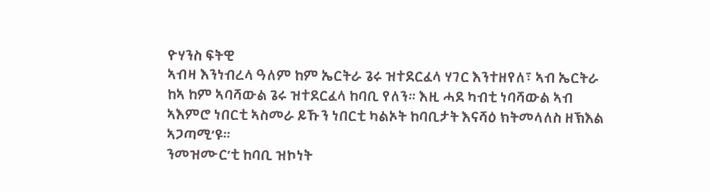ዮሃንስ ፍትዊ
ኣብዛ እንነብረላ ዓለም ከም ኤርትራ ጌሩ ዝተደርፈላ ሃገር እንተዘየለ፣ ኣብ ኤርትራ ከኣ ከም ኣባሻውል ጌሩ ዝተደርፈላ ከባቢ የለን። እዚ ሓደ ካብቲ ነባሻውል ኣብ ኣእምሮ ነበርቲ ኣስመራ ይኹን ነበርቲ ካልኦት ከባቢታት እናሻዕ ክትመላለስ ዘኽእል ኣጋጣሚ’ዩ።
ንመዝሙር’ቲ ከባቢ ዝኮነት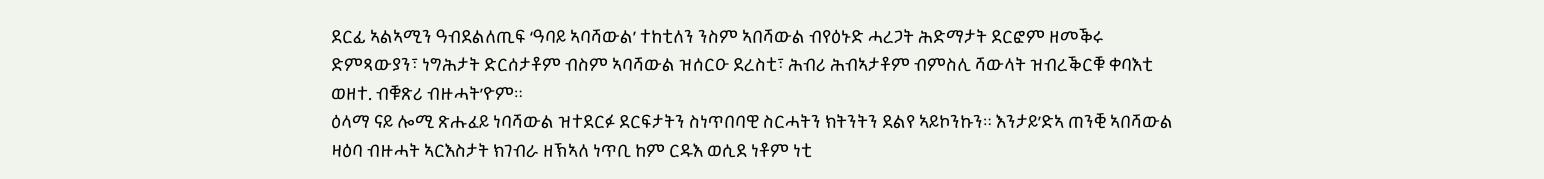ደርፊ ኣልኣሚን ዓብደልለጢፍ ‘ዓባይ ኣባሻውል’ ተከቲለን ንስም ኣበሻውል ብየዕኑድ ሓረጋት ሕድማታት ደርፎም ዘመቕሩ ድምጻውያን፣ ነግሕታት ድርሰታቶም ብስም ኣባሻውል ዝሰርዑ ደረስቲ፣ ሕብሪ ሕብኣታቶም ብምስሊ ሻውላት ዝብረቕርቑ ቀባእቲ ወዘተ. ብቑጽሪ ብዙሓት’ዮም።
ዕላማ ናይ ሎሚ ጽሑፈይ ነባሻውል ዝተደርፉ ደርፍታትን ስነጥበባዊ ስርሓትን ክትንትን ደልየ ኣይኮንኩን። እንታይ’ድኣ ጠንቒ ኣበሻውል ዛዕባ ብዙሓት ኣርእስታት ክገብራ ዘኽኣለ ነጥቢ ከም ርዱእ ወሲደ ነቶም ነቲ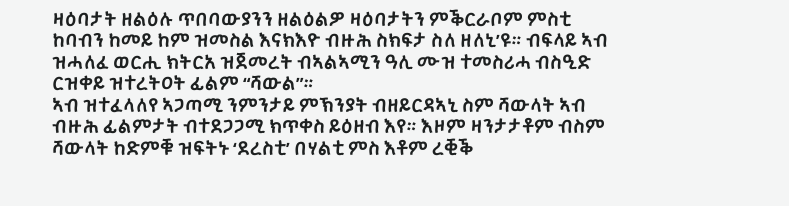ዛዕባታት ዘልዕሉ ጥበባውያንን ዘልዕልዎ ዛዕባታትን ምቕርራቦም ምስቲ ከባብን ከመይ ከም ዝመስል እናክእዮ ብዙሕ ስክፍታ ስለ ዘለኒ’ዩ። ብፍላይ ኣብ ዝሓለፈ ወርሒ ክትርአ ዝጀመረት ብኣልኣሚን ዓሊ ሙዝ ተመስሪሓ ብስዒድ ርዝቀይ ዝተረትዐት ፊልም “ሻውል”።
ኣብ ዝተፈላለየ ኣጋጣሚ ንምንታይ ምኽንያት ብዘይርዳኣኒ ስም ሻውላት ኣብ ብዙሕ ፊልምታት ብተደጋጋሚ ክጥቀስ ይዕዘብ እየ። እዞም ዛንታታቶም ብስም ሻውላት ከድምቑ ዝፍትኑ ‘ደረስቲ’ በሃልቲ ምስ እቶም ረቒቕ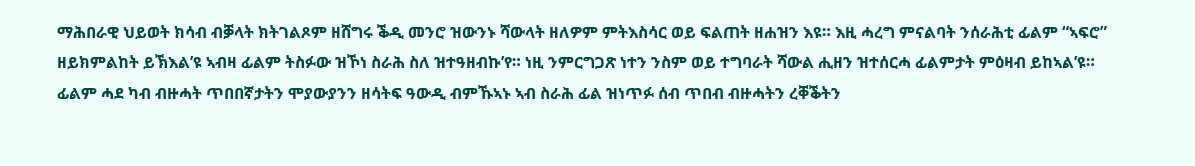ማሕበራዊ ህይወት ክሳብ ብቓላት ክትገልጾም ዘሸግሩ ቕዲ መንሮ ዝውንኑ ሻውላት ዘለዎም ምትእስሳር ወይ ፍልጠት ዘሐዝን እዩ። እዚ ሓረግ ምናልባት ንሰራሕቲ ፊልም “ኣፍሮ” ዘይክምልከት ይኽእል’ዩ ኣብዛ ፊልም ትስፉው ዝኾነ ስራሕ ስለ ዝተዓዘብኩ’የ። ነዚ ንምርግጋጽ ነተን ንስም ወይ ተግባራት ሻውል ሒዘን ዝተሰርሓ ፊልምታት ምዕዛብ ይከኣል’ዩ።
ፊልም ሓደ ካብ ብዙሓት ጥበበኛታትን ሞያውያንን ዘሳትፍ ዓውዲ ብምኹኣኑ ኣብ ስራሕ ፊል ዝነጥፉ ሰብ ጥበብ ብዙሓትን ረቐቕትን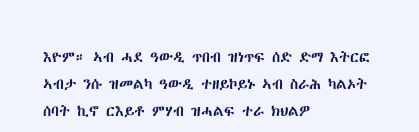እዮም። ኣብ ሓደ ዓውዲ ጥበብ ዝነጥፍ ሰድ ድማ እትርፎ ኣብታ ንሱ ዝመልካ ዓውዲ ተዘይኮይኑ ኣብ ስራሕ ካልኦት ሰባት ኪኖ ርእይቶ ምሃብ ዝሓልፍ ተራ ክህልዎ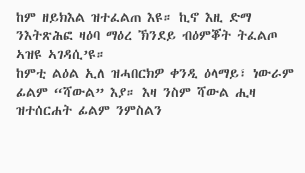ከም ዘይክእል ዝተፈልጠ እዩ። ኪኖ እዚ ድማ ንእትጽሕፎ ዛዕባ ማዕረ ኽንደይ ብዕምቖት ትፈልጦ ኣዝዩ ኣገዳሲ’ዩ።
ከምቲ ልዕል ኢለ ዝሓበርክዎ ቀንዲ ዕላማይ፣ ነውራም ፊልም “ሻውል” እያ። እዛ ንስም ሻውል ሒዛ ዝተሰርሐት ፊልም ንምስልን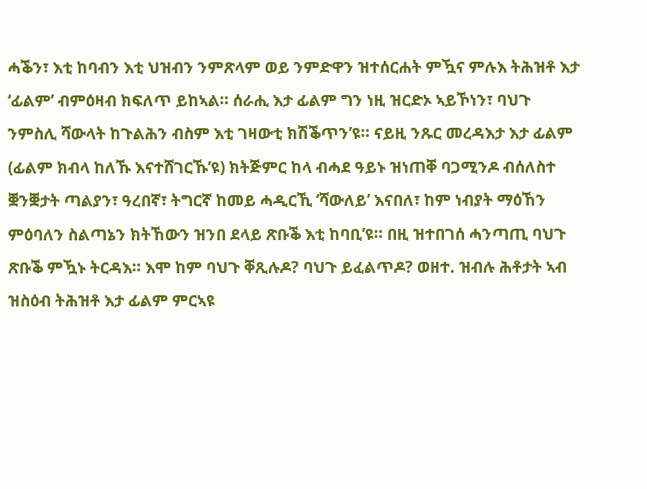ሓቕን፣ እቲ ከባብን እቲ ህዝብን ንምጽላም ወይ ንምድዋን ዝተሰርሐት ምዃና ምሉእ ትሕዝቶ እታ ‘ፊልም’ ብምዕዛብ ክፍለጥ ይከኣል። ሰራሒ እታ ፊልም ግን ነዚ ዝርድኦ ኣይኾነን፣ ባህጉ ንምስሊ ሻውላት ከጉልሕን ብስም እቲ ገዛውቲ ክሽቕጥን’ዩ። ናይዚ ንጹር መረዳእታ እታ ፊልም (ፊልም ክብላ ከለኹ እናተሸገርኹ’ዩ) ክትጅምር ከላ ብሓደ ዓይኑ ዝነጠቐ ባጋሚንዶ ብሰለስተ ቛንቛታት ጣልያን፣ ዓረበኛ፣ ትግርኛ ከመይ ሓዲርኺ ‘ሻውለይ’ እናበለ፣ ከም ነብያት ማዕኸን ምዕባለን ስልጣኔን ክትኸውን ዝንበ ደላይ ጽቡቕ እቲ ከባቢ’ዩ። በዚ ዝተበገሰ ሓንጣጢ ባህጉ ጽቡቕ ምዃኑ ትርዳእ። እሞ ከም ባህጉ ቐጺሉዶ? ባህጉ ይፈልጥዶ? ወዘተ. ዝብሉ ሕቶታት ኣብ ዝስዕብ ትሕዝቶ እታ ፊልም ምርኣዩ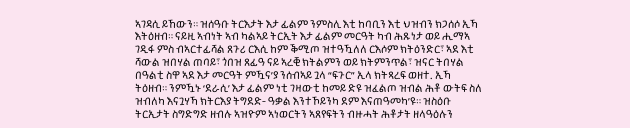ኣገዳሲ ይኸውን። ዝሰዓቡ ትርእታት እታ ፊልም ንምስሊ እቲ ከባቢን እቲ ህዝብን ክጋሰሶ ኢኻ እትዕዘብ። ናይዚ ኣብነት ኣብ ካልኣይ ትርኢት እታ ፊልም መርዓት ካብ ሕጹነታ ወይ ሒማኣ ገዲፋ ምስ ብኣርተፊሻል ጸጉሪ ርእሲ ከም ቕሚጦ ዝተዓዃለለ ርእሶም ክትዕንድር፣ ኣደ እቲ ሻውል ዝበሃል ጠባይ፣ ጎበዝ ጸፊዓ ናይ ኣረቒ ክትልምን ወይ ክትምንጥል፣ ዝናር ትበሃል በዓልቲ ስዋ ኣደ እታ መርዓት ምዃና’ያ ንሰብኣይ ጓላ “ፍጉር” ኢላ ክትጻረፍ ወዘተ. ኢኻ ትዕዘብ። ንምዃኑ ‘ደራሲ’ እታ ፊልም ነቲ ገዛውቲ ከመይ ድዩ ዝፈልጦ ዝብል ሕቶ ውትፍ ስለ ዝብለካ እናጓሃኻ ክትርእያ ትግደድ- ዓቃል እንተኾይንካ ደም እናጠዓመካ’ዩ። ዝስዕቡ ትርኢታት ስግድግድ ዘብሉ ኣዝዮም ኣነወርትን ኣጸየፍትን ብዙሓት ሕቶታት ዘላዓዕሉን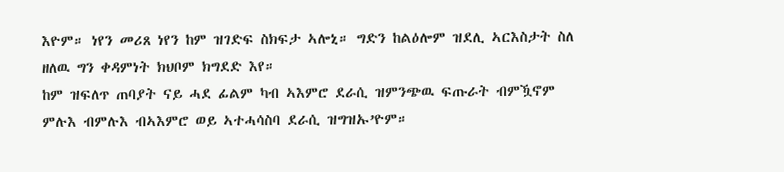እዮም። ነየን መሪጸ ነየን ከም ዝገድፍ ስክፍታ ኣሎኒ። ግድን ከልዕሎም ዝደሊ ኣርእስታት ስለ ዘለዉ ግን ቀዳምነት ክህቦም ክግደድ እየ።
ከም ዝፍለጥ ጠባያት ናይ ሓደ ፊልም ካብ ኣእምሮ ደራሲ ዝምንጭዉ ፍጡራት ብምዃኖም ምሉእ ብምሉእ ብኣእምሮ ወይ ኣተሓሳስባ ደራሲ ዝግዝኡ’ዮም።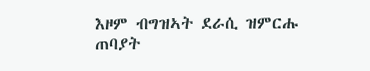እዞም ብግዝኣት ደራሲ ዝምርሑ ጠባያት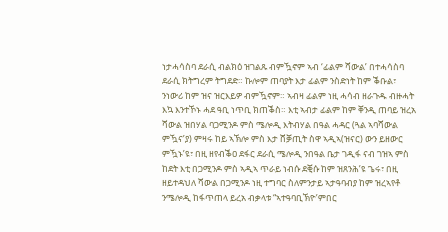ነታሓሳስባ ደራሲ ብልክዕ ዝገልጹ ብምዃኖም ኣብ ‘ፊልም ሻውል’ በተሓሳስባ ደራሲ ክትግረም ትግደድ። ኩሎም ጠባያት እታ ፊልም ንስድነት ከም ቕቡል፣ ንነውሪ ከም ዝና ዝርእይዎ ብምዃኖም። ኣብዛ ፊልም ነዚ ሓሳብ ዘራጉዱ ብዙሓት እኳ እንተኾኑ ሓደ ዓቢ ነጥቢ ክጠቕስ። እቲ ኣብታ ፊልም ከም ቐንዲ ጠባይ ዝረአ ሻውል ዝበሃል ባጋሚንዶ ምስ ሜሎዲ እትብሃል በዓል ሓዳር (ጓል ኣባሻውል ምዃና’ያ) ምዛሩ ከይ ኣኽሎ ምስ እታ ሸቓጢት ስዋ ኣዲኣ(ዝናር) ውን ይዘውር ምዃኑ’ዩ፣ በዚ ዘየብቕዐ ደፋር ደራሲ ሜሎዲ ንበዓል ቤታ ገዲፋ ናብ ገዝኣ ምስ ከደት እቲ በጋሚንዶ ምስ ኣዲኣ ጥራይ ነብሱ ደቒሱ ከም ዝጸንሕ’ዩ ጌሩ፣ በዚ ዘይተዳህለ ሻውል በጋሚንዶ ነዚ ተግባር ስለምንታይ ኣታዓባብያ ከም ዝረኣየቶ ንሜሎዲ ከፋጥጠላ ይረአ ብቃላቱ “ኣተዓባቢኽዮ’ምበር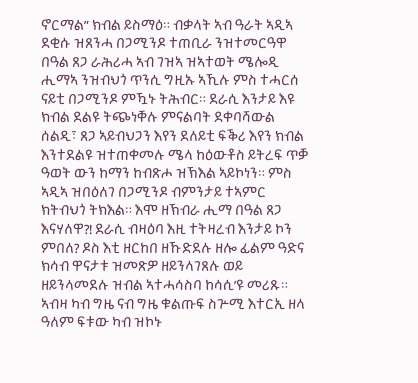ኖርማል” ክብል ይስማዕ። ብቃላት ኣብ ዓራት ኣዲኣ ደቂሱ ዝጸንሓ በጋሚንዶ ተጠቢራ ንዝተመርዓዋ በዓል ጸጋ ራሕሪሓ ኣብ ገዝኣ ዝኣተወት ሜሎዲ ሒማኣ ንዝብህጎ ጥንሲ ግዚኡ ኣኺሉ ምስ ተሓርሰ ናይቲ በጋሚንዶ ምዃኑ ትሕብር። ደራሲ እንታይ እዩ ክብል ደልዩ ትጭነቐሉ ምናልባት ደቀባሻውል ሰልዲ፣ ጸጋ ኣይብህጋን እየን ደለይቲ ፍቕሪ እየን ክብል እንተደልዩ ዝተጠቀመሉ ሜላ ከዕውቶስ ይትረፍ ጥቓ ዓወት ውን ከማን ከብጽሖ ዝኽእል ኣይኮነን። ምስ ኣዲኣ ዝበዕለገ በጋሚንዶ ብምንታይ ተኣምር ክትብህጎ ትክእል። እሞ ዘኽብራ ሒማ በዓል ጸጋ እናሃለዋ?! ደራሲ ብዛዕባ እዚ ተትዛረብ እንታይ ኮን ምበለ? ዶስ እቲ ዘርከበ ዘኹድደሉ ዘሎ ፊልም ዓድና ክሳብ ዋናታቱ ዝመጽዎ ዘይንላገጸሉ ወይ ዘይንላመደሉ ዝብል ኣተሓሳስባ ከሳሲ’ዩ መሪጹ።
ኣብዛ ካብ ግዜ ናብ ግዜ ቁልጡፍ ስጕሚ እተርኢ ዘላ ዓለም ፍቱው ካብ ዝኮኑ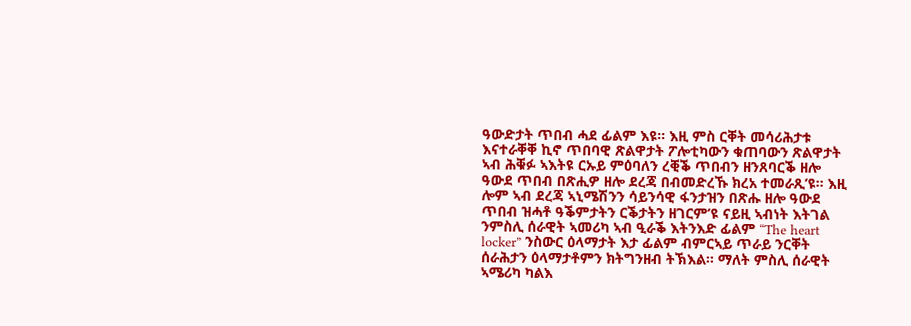ዓውድታት ጥበብ ሓደ ፊልም እዩ። እዚ ምስ ርቐት መሳሪሕታቱ እናተራቐቐ ኪኖ ጥበባዊ ጽልዋታት ፖሎቲካውን ቁጠባውን ጽልዋታት ኣብ ሕቑፉ ኣእትዩ ርኡይ ምዕባለን ረቒቕ ጥበብን ዘንጸባርቕ ዘሎ ዓውደ ጥበብ በጽሒዎ ዘሎ ደረጃ በብመድረኹ ክረአ ተመራጺ’ዩ። እዚ ሎም ኣብ ደረጃ ኣኒሜሽንን ሳይንሳዊ ፋንታዝን በጽሑ ዘሎ ዓውደ ጥበብ ዝሓቶ ዓቕምታትን ርቕታትን ዘገርም’ዩ ናይዚ ኣብነት እትገል ንምስሊ ሰራዊት ኣመሪካ ኣብ ዒራቕ እትንእድ ፊልም “The heart locker” ንስውር ዕላማታት እታ ፊልም ብምርኣይ ጥራይ ንርቐት ሰራሕታን ዕላማታቶምን ክትግንዘብ ትኽእል። ማለት ምስሊ ሰራዊት ኣሜሪካ ካልእ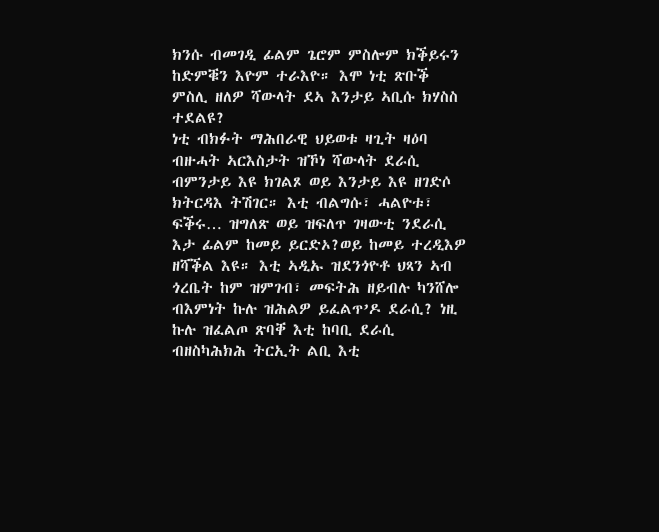ክንሱ ብመገዲ ፊልም ጌሮም ምስሎም ክቕይሩን ከድምቑን እዮም ተራእዮ። እሞ ነቲ ጽቡቕ ምስሊ ዘለዎ ሻውላት ደኣ እንታይ ኣቢሱ ክሃስስ ተደልዩ?
ነቲ ብክፉት ማሕበራዊ ህይወቱ ዛጊት ዛዕባ ብዙሓት ኣርእስታት ዝኾነ ሻውላት ደራሲ ብምንታይ እዩ ክገልጾ ወይ እንታይ እዩ ዘገድሶ ክትርዳእ ትሽገር። እቲ ብልግሱ፣ ሓልዮቱ፣ ፍቕሩ… ዝግለጽ ወይ ዝፍለጥ ገዛውቲ ንደራሲ እታ ፊልም ከመይ ይርድኦ?ወይ ከመይ ተረዲእዎ ዘሻቕል እዩ። እቲ ኣዲኡ ዝደንጎዮቶ ህጻን ኣብ ጎረቤት ከም ዝምገብ፣ መፍትሕ ዘይብሉ ካንሸሎ ብእምነት ኩሉ ዝሕልዎ ይፈልጥ’ዶ ደራሲ? ነዚ ኩሉ ዝፈልጦ ጽባቐ እቲ ከባቢ ደራሲ ብዘስካሕክሕ ትርኢት ልቢ እቲ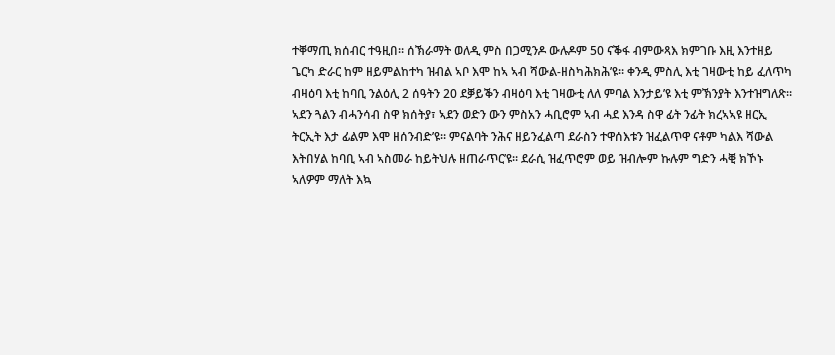ተቐማጢ ክሰብር ተዓዚበ። ሰኽራማት ወለዲ ምስ በጋሚንዶ ውሉዶም 50 ናቕፋ ብምውጻእ ክምገቡ እዚ እንተዘይ ጌርካ ድራር ከም ዘይምልከተካ ዝብል ኣቦ እሞ ከኣ ኣብ ሻውል-ዘስካሕክሕ’ዩ። ቀንዲ ምስሊ እቲ ገዛውቲ ከይ ፈለጥካ ብዛዕባ እቲ ከባቢ ንልዕሊ 2 ሰዓትን 20 ደቓይቕን ብዛዕባ እቲ ገዛውቲ ለለ ምባል እንታይ’ዩ እቲ ምኽንያት እንተዝግለጽ።
ኣደን ጓልን ብሓንሳብ ስዋ ክሰትያ፣ ኣደን ወድን ውን ምስአን ሓቢሮም ኣብ ሓደ እንዳ ስዋ ፊት ንፊት ክረኣኣዩ ዘርኢ ትርኢት እታ ፊልም እሞ ዘሰንብድ’ዩ። ምናልባት ንሕና ዘይንፈልጣ ደራስን ተዋሰእቱን ዝፈልጥዋ ናቶም ካልእ ሻውል እትበሃል ከባቢ ኣብ ኣስመራ ከይትህሉ ዘጠራጥር’ዩ። ደራሲ ዝፈጥሮም ወይ ዝብሎም ኩሉም ግድን ሓቒ ክኾኑ ኣለዎም ማለት እኳ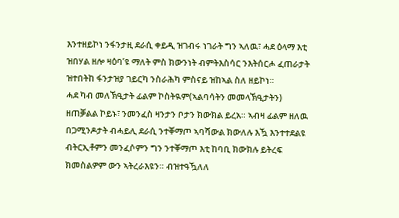እንተዘይኮነ ንፋንታዚ ደራሲ ቀይዲ ዝገብሩ ነገራት ግን ኣለዉ፣ ሓደ ዕላማ እቲ ዝበሃል ዘሎ ዛዕባ’ዩ ማለት ምስ ክውንነት ብምትእስሳር ንእትሰርሖ ፈጠራታት ዝተበትከ ፋንታዝያ ገይርካ ንስራሕካ ምስናይ ዝከኣል ስለ ዘይኮነ።
ሓደ ካብ መለኽዒታት ፊልም ኮስትዪም(ኣልባሳትን መመላኽዒታትን) ዘጠቓልል ኮይኑ፣ ንመንፈስ ዛንታን ቦታን ክውክል ይረአ። ኣብዛ ፊልም ዘለዉ በጋሚንዶታት ብሓይሊ ደራሲ ንተቐማጦ ኣባሻውል ክውለሉ እዃ እንተተደልዩ ብትርኢቶምን መንፈሶምን ግን ንተቐማጦ እቲ ከባቢ ክውክሉ ይትረፍ ክመስልዎም ውን ኣትረራእዩን። ብዝተዓዃለለ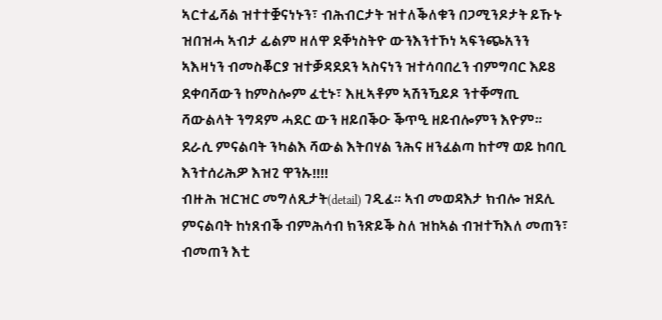ኣርተፊሻል ዝተተቛናነኑን፣ ብሕብርታት ዝተለቕለቁን በጋሚንዶታት ይኹኑ ዝበዝሓ ኣብታ ፊልም ዘለዋ ደቐነስትዮ ውንእንተኾነ ኣፍንጭአንን ኣእዛነን ብመስቖርያ ዝተቓዳደደን ኣስናነን ዝተሳባበረን ብምግባር እይ8 ደቀባሻውን ከምስሎም ፈቲኑ፣ እዚኣቶም ኣሽንዃይዶ ንተቐማጢ ሻውልላት ንግዳም ሓደር ውን ዘይበቕዑ ቕጥዒ ዘይብሎምን እዮም። ደራሲ ምናልባት ንካልእ ሻውል እትበሃል ንሕና ዘንፈልጣ ከተማ ወይ ከባቢ እንተሰሪሕዎ እዝጊ ዋንኡ!!!!
ብዙሕ ዝርዝር መግለጺታት(detail) ገዲፈ። ኣብ መወዳእታ ክብሎ ዝደሊ ምናልባት ከነጸብቕ ብምሕሳብ ክንጽይቕ ስለ ዝከኣል ብዝተኻእለ መጠን፣ ብመጠን እቲ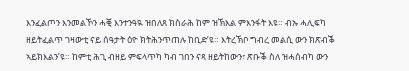እንፈልጦን እንመልኾን ሓቒ እንተንዓዪ ዝበለጸ ክስራሕ ከም ዝኽእል ምእንፋት እዩ። ብኡ ሓሊፍካ ዘይትፈልጥ ገዛውቲ ናይ ሰዓታት ዕዮ ክትሕንጥጠሉ ከቢድ’ዩ። እትረኽቦ ግብረ መልሲ ውን ክጽብቕ ኣይክእልን’ዩ። ከምቲ ሕጊ ብዘይ ምፍላጥካ ካብ ገበን ናጻ ዘይትከውን፣ ጽቡቕ ስለ ዝሓሰብካ ውን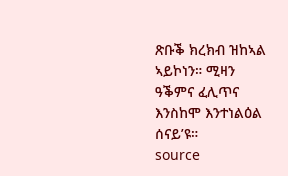ጽቡቕ ክረክብ ዝከኣል ኣይኮነን። ሚዛን ዓቕምና ፈሊጥና እንስከሞ እንተነልዕል ሰናይ’ዩ።
source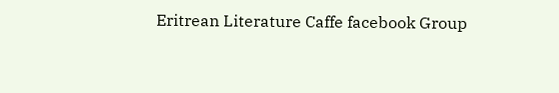Eritrean Literature Caffe facebook Group